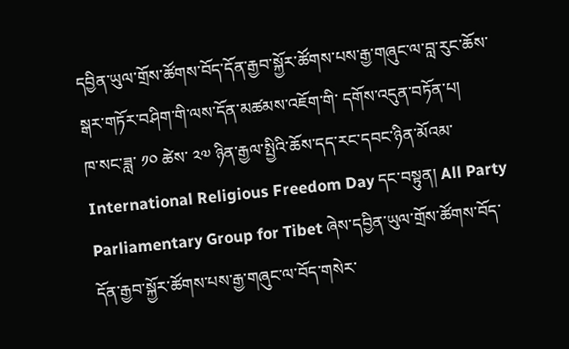དབྱིན་ཡུལ་གྲོས་ཚོགས་བོད་དོན་རྒྱབ་སྐྱོར་ཚོགས་པས་རྒྱ་གཞུང་ལ་བླ་རུང་ཆོས་སྒར་གཏོར་བཤིག་གི་ལས་དོན་མཚམས་འཇོག་གི་ དགོས་འདུན་བཏོན་པ།
ཁ་སང་ཟླ་ ༡༠ ཚེས་ ༢༧ ཉིན་རྒྱལ་སྤྱིའི་ཆོས་དད་རང་དབང་ཉིན་མོའམ་ International Religious Freedom Day དང་བསྟུན། All Party Parliamentary Group for Tibet ཞེས་དབྱིན་ཡུལ་གྲོས་ཚོགས་བོད་དོན་རྒྱབ་སྐྱོར་ཚོགས་པས་རྒྱ་གཞུང་ལ་བོད་གསེར་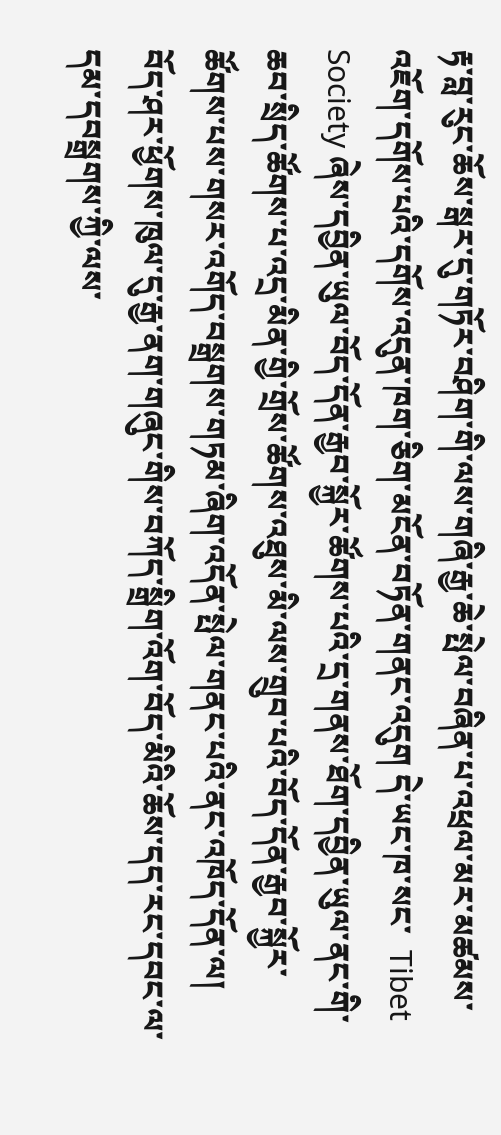རྟ་བླ་རུང་ཆོས་སྒར་དུ་གཏོར་བཤིག་གི་ལས་གཞི་རྒྱ་ཆེ་སྤེལ་བཞིན་པ་འཕྲལ་མར་མཚམས་འཇོག་དགོས་པའི་དགོས་འདུན་ཁག་ཅིག་མངོན་བཏོན་གནང་འདུག དེ་ཡང་ཁ་སང་  Tibet Society ཞེས་དབྱིན་ཡུལ་བོད་དོན་རྒྱབ་སྐྱོར་ཚོགས་པའི་དྲ་གནས་ཐོག་དབྱིན་ཡུལ་ནང་གི་ཆབ་སྲིད་ཚོགས་པ་འདྲ་མིན་གྱི་གྲོས་ཚོགས་འཐུས་མི་ལས་གྲུབ་པའི་བོད་དོན་རྒྱབ་སྐྱོར་ཚོགས་པས་གསར་འགོད་བསྒྲགས་གཏམ་ཞིག་འདོན་སྤེལ་གནང་པའི་ནང་འཁོད་དོན་ལ། བོད་ཤར་ཕྱོགས་ཁུལ་དུ་རྒྱ་ནག་གཞུང་གིས་བཀོད་སྒྲིག་འོག་བོད་མིའི་ཆོས་དད་རང་དབང་ལ་དམ་དབསྒྲགས་ཀྱི་ལས་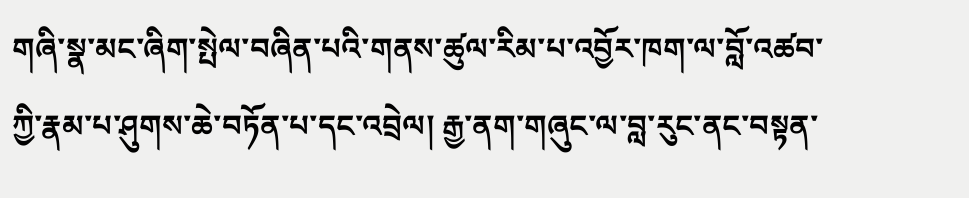གཞི་སྣ་མང་ཞིག་སྤེལ་བཞིན་པའི་གནས་ཚུལ་རིམ་པ་འབྱོར་ཁག་ལ་བློ་འཚབ་ཀྱི་རྣམ་པ་ཤུགས་ཆེ་བཏོན་པ་དང་འབྲེལ། རྒྱ་ནག་གཞུང་ལ་བླ་རུང་ནང་བསྟན་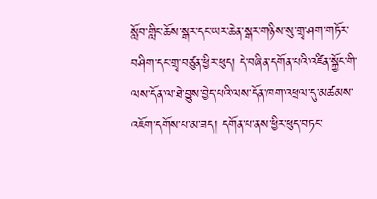སློབ་གླིང་ཆོས་སྒར་དང་ཡར་ཆེན་སྒར་གཉིས་སུ་གྲྭ་ཤག་གཏོར་བཤིག་དང་གྲྭ་བཙུན་ཕྱིར་ཕུད། དེ་བཞིན་དགོན་པའི་འཛིན་སྐྱོང་གི་ལས་དོན་ལ་ཐེ་བྱུས་བྱེད་པའི་ལས་དོན་ཁག་འཕྲལ་དུ་མཚམས་འཇོག་དགོས་པ་མ་ཟད། དགོན་པ་ནས་ཕྱིར་ཕུད་བཏང་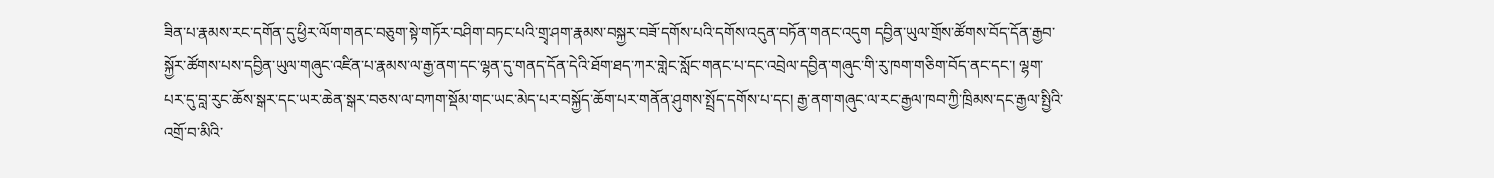ཟིན་པ་རྣམས་རང་དགོན་དུ་ཕྱིར་ལོག་གནང་བཅུག་སྟེ་གཏོར་བཤིག་བཏང་པའི་གྲྭ་ཤག་རྣམས་བསྐྱར་བཟོ་དགོས་པའི་དགོས་འདུན་བཏོན་གནང་འདུག དབྱིན་ཡུལ་གྲོས་ཚོགས་བོད་དོན་རྒྱབ་སྐྱོར་ཚོགས་པས་དབྱིན་ཡུལ་གཞུང་འཛིན་པ་རྣམས་ལ་རྒྱ་ནག་དང་ལྷན་དུ་གནད་དོན་དེའི་ཐོག་ཐད་ཀར་གླེང་སློང་གནང་པ་དང་འབྲེལ་དབྱིན་གཞུང་གི་རུ་ཁག་གཅིག་བོད་ནང་དང་། ལྷག་པར་དུ་བླ་རུང་ཆོས་སྒར་དང་ཡར་ཆེན་སྒར་བཅས་ལ་བཀག་སྡོམ་གང་ཡང་མེད་པར་བསྐྱོད་ཆོག་པར་གནོན་ཤུགས་སྤྲོད་དགོས་པ་དང། རྒྱ་ནག་གཞུང་ལ་རང་རྒྱལ་ཁབ་ཀྱི་ཁྲིམས་དང་རྒྱལ་སྤྱིའི་འགྲོ་བ་མིའི་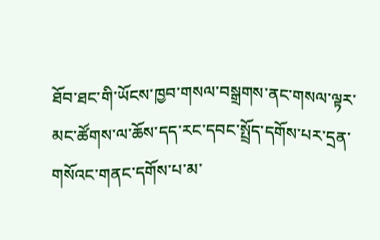ཐོབ་ཐང་གི་ཡོངས་ཁྱབ་གསལ་བསྒྲགས་ནང་གསལ་ལྟར་མང་ཚོགས་ལ་ཆོས་དད་རང་དབང་སྤྲོད་དགོས་པར་དྲན་གསོའང་གནང་དགོས་པ་མ་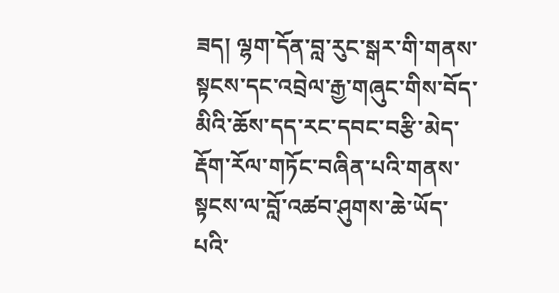ཟད། ལྷག་དོན་བླ་རུང་སྒར་གི་གནས་སྟངས་དང་འབྲེལ་རྒྱ་གཞུང་གིས་བོད་མིའི་ཆོས་དད་རང་དབང་བརྩི་མེད་རྡོག་རོལ་གཏོང་བཞིན་པའི་གནས་སྟངས་ལ་བློ་འཚབ་ཤུགས་ཆེ་ཡོད་པའི་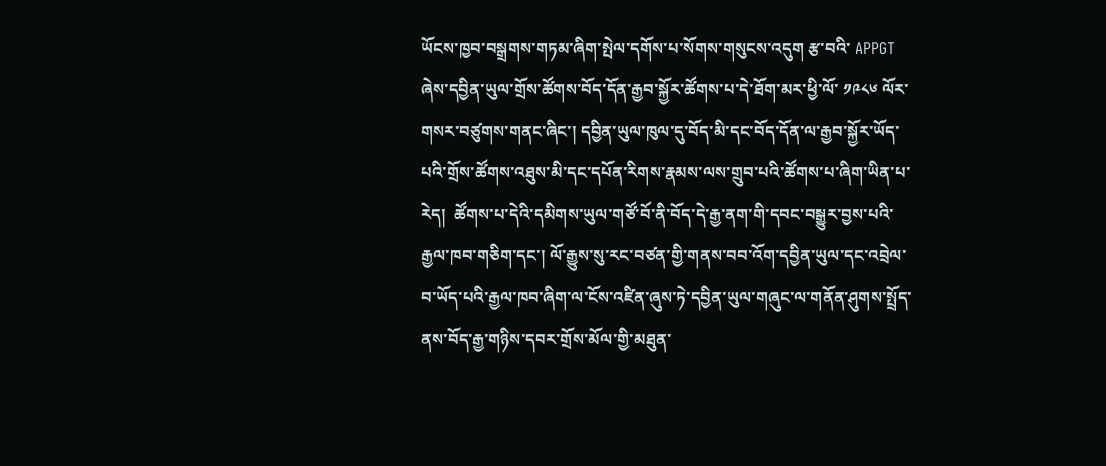ཡོངས་ཁྱབ་བསྒྲགས་གཏམ་ཞིག་སྤེལ་དགོས་པ་སོགས་གསུངས་འདུག རྩ་བའི་ APPGT ཞེས་དབྱིན་ཡུལ་གྲོས་ཚོགས་བོད་དོན་རྒྱབ་སྐྱོར་ཚོགས་པ་དེ་ཐོག་མར་ཕྱི་ལོ་ ༡༩༨༦ ལོར་གསར་བཙུགས་གནང་ཞིང་། དབྱིན་ཡུལ་ཁུལ་དུ་བོད་མི་དང་བོད་དོན་ལ་རྒྱབ་སྐྱོར་ཡོད་པའི་གྲོས་ཚོགས་འཐུས་མི་དང་དཔོན་རིགས་རྣམས་ལས་གྲུབ་པའི་ཚོགས་པ་ཞིག་ཡིན་པ་རེད།  ཚོགས་པ་དེའི་དམིགས་ཡུལ་གཙོ་བོ་ནི་བོད་དེ་རྒྱ་ནག་གི་དབང་བསྒྱུར་བྱས་པའི་རྒྱལ་ཁབ་གཅིག་དང་། ལོ་རྒྱུས་སུ་རང་བཙན་གྱི་གནས་བབ་འོག་དབྱིན་ཡུལ་དང་འབྲེལ་བ་ཡོད་པའི་རྒྱལ་ཁབ་ཞིག་ལ་ངོས་འཛིན་ཞུས་ཏེ་དབྱིན་ཡུལ་གཞུང་ལ་གནོན་ཤུགས་སྤྲོད་ནས་བོད་རྒྱ་གཉིས་དབར་གྲོས་མོལ་གྱི་མཐུན་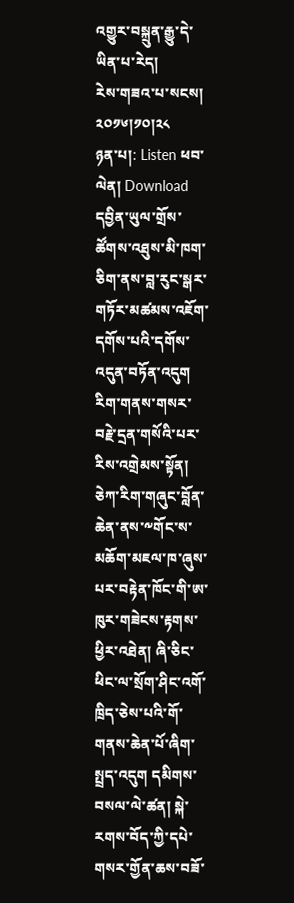འགྱུར་བསྐྲུན་རྒྱུ་དེ་ཡིན་པ་རེད།
རེས་གཟའ་པ་སངས། ༢༠༡༦།༡༠།༢༨
ཉན་པ།: Listen ཕབ་ལེན། Download དབྱིན་ཡུལ་གྲོས་ཚོགས་འཐུས་མི་ཁག་ཅིག་ནས་བླ་རུང་སྒར་གཏོར་མཚམས་འཇོག་དགོས་པའི་དགོས་འདུན་བཏོན་འདུག རིག་གནས་གསར་བརྗེ་དྲན་གསོའི་པར་རིས་འགྲེམས་སྟོན། ཅེཀ་རིག་གཞུང་བློན་ཆེན་ནས་༸གོང་ས་མཆོག་མཇལ་ཁ་ཞུས་པར་བརྟེན་ཁོང་གི་ཨ་ཁུར་གཟེངས་རྟགས་ཕྱིར་འཐེན། ཞི་ཅིང་ཕིང་ལ་སྲོག་ཤིང་འགོ་ཁྲིད་ཅེས་པའི་གོ་གནས་ཆེན་པོ་ཞིག་སྤྲད་འདུག དམིགས་བསལ་ལེ་ཚན། སྐེ་རགས་བོད་ཀྱི་དཔེ་གསར་གྱོན་ཆས་བཟོ་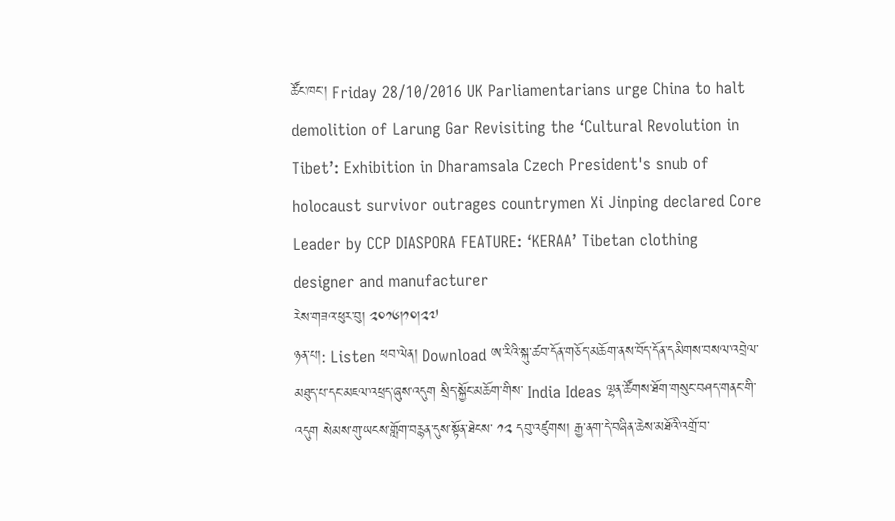ཚོང་ཁང་། Friday 28/10/2016 UK Parliamentarians urge China to halt demolition of Larung Gar Revisiting the ‘Cultural Revolution in Tibet’: Exhibition in Dharamsala Czech President's snub of holocaust survivor outrages countrymen Xi Jinping declared Core Leader by CCP DIASPORA FEATURE: ‘KERAA’ Tibetan clothing designer and manufacturer
རེས་གཟའ་ཕུར་བུ། ༢༠༡༦།༡༠།༢༧
ཉན་པ།: Listen ཕབ་ལེན། Download ཨ་རིའི་སྐུ་ཚབ་དོན་གཅོད་མཆོག་ནས་བོད་དོན་དམིགས་བསལ་འབྲེལ་མཐུད་པ་དང་མཇལ་འཕྲད་ཞུས་འདུག སྲིད་སྐྱོང་མཆོག་གིས་ India Ideas ལྷན་ཚོགས་ཐོག་གསུང་བཤད་གནང་གི་འདུག སེམས་གུ་ཡངས་གློག་བརྙན་དུས་སྟོན་ཐེངས་ ༡༢ དབུ་འཛུགས། རྒྱ་ནག་དེ་བཞིན་ཆེས་མཐོའི་འགྲོ་བ་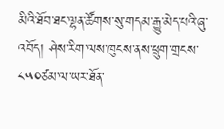མིའི་ཐོབ་ཐང་ལྷན་ཚོགས་སུ་གདམ་རྒྱུ་མེད་པའི་ཞུ་འབོད། ཤེས་རིག་ལས་ཁུངས་ནས་ཕྲུག་གྲངས་༨༥༠ཙམ་ལ་ཡར་ཐོན་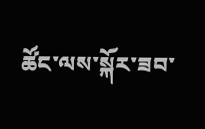ཚོང་ལས་སྐོར་ཟབ་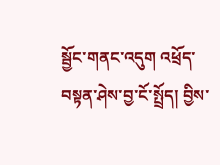སྦྱོང་གནང་འདུག འཕྲོད་བསྟན་ཤེས་བྱ་ངོ་སྤྲོད། བྱིས་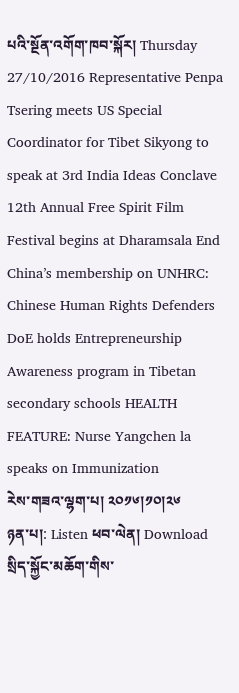པའི་སྔོན་འགོག་ཁབ་སྐོར། Thursday 27/10/2016 Representative Penpa Tsering meets US Special Coordinator for Tibet Sikyong to speak at 3rd India Ideas Conclave 12th Annual Free Spirit Film Festival begins at Dharamsala End China’s membership on UNHRC: Chinese Human Rights Defenders DoE holds Entrepreneurship Awareness program in Tibetan secondary schools HEALTH FEATURE: Nurse Yangchen la speaks on Immunization
རེས་གཟའ་ལྷག་པ། ༢༠༡༦།༡༠།༢༦
ཉན་པ།: Listen ཕབ་ལེན། Download སྲིད་སྐྱོང་མཆོག་གིས་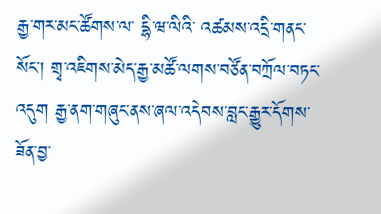རྒྱ་གར་མང་ཚོགས་ལ་ དྷི་ཝ་ལིའི་ འཚམས་འདྲི་གནང་སོང་། གྲྭ་འཇིགས་མེད་རྒྱ་མཚོ་ལགས་བཙོན་བཀྲོལ་བཏང་འདུག རྒྱ་ནག་གཞུང་ནས་ཞལ་འདེབས་བླང་རྒྱུར་དོགས་ཟོན་བྱ་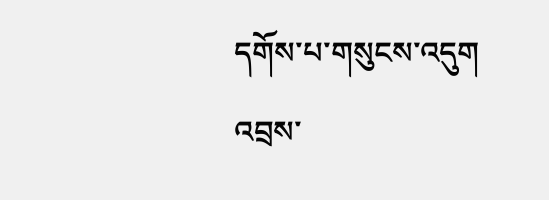དགོས་པ་གསུངས་འདུག འབྲས་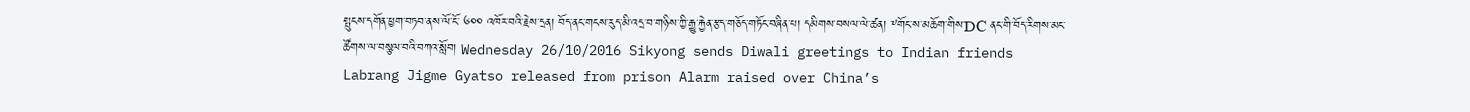སྤུངས་དགོན་ཕྱག་བཏབ་ནས་ལོ་ངོ་ ༦༠༠ འཁོར་བའི་རྗེས་དྲན། བོད་ནང་གངས་རུད་མི་འདྲ་བ་གཉིས་ཀྱི་རྒྱུ་རྐྱེན་རྩད་གཅོད་གཏོང་བཞིན་པ། དམིགས་བསལ་ལེ་ཚན། ༸གོང་ས་མཆོག་གིས་DC ནང་གི་བོད་རིགས་མང་ཚོགས་ལ་བསྩལ་བའི་བཀའ་སློབ། Wednesday 26/10/2016 Sikyong sends Diwali greetings to Indian friends Labrang Jigme Gyatso released from prison Alarm raised over China’s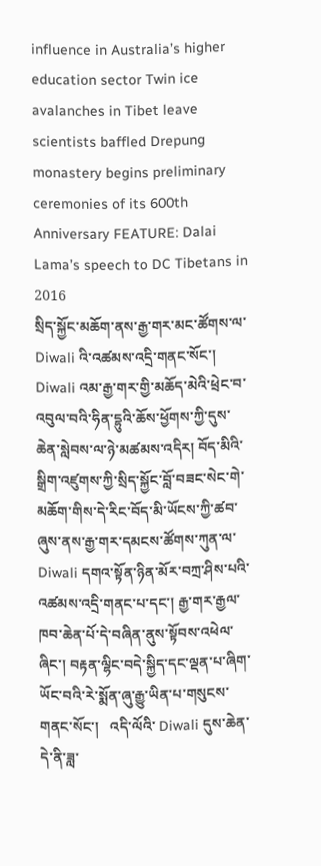influence in Australia’s higher education sector Twin ice avalanches in Tibet leave scientists baffled Drepung monastery begins preliminary ceremonies of its 600th Anniversary FEATURE: Dalai Lama’s speech to DC Tibetans in 2016
སྲིད་སྐྱོང་མཆོག་ནས་རྒྱ་གར་མང་ཚོགས་ལ་ Diwali འི་འཚམས་འདྲི་གནང་སོང་།
Diwali འམ་རྒྱ་གར་གྱི་མཆོད་མེའི་ཕྲེང་བ་འབུལ་བའི་ཧིན་དྷུའི་ཆོས་ཕྱོགས་ཀྱི་དུས་ཆེན་སླེབས་ལ་ཉེ་མཚམས་འདིར། བོད་མིའི་སྒྲིག་འཛུགས་ཀྱི་སྲིད་སྐྱོང་བློ་བཟང་སེང་གེ་མཆོག་གིས་དེ་རིང་བོད་མི་ཡོངས་ཀྱི་ཚབ་ཞུས་ནས་རྒྱ་གར་དམངས་ཚོགས་ཀུན་ལ་ Diwali དགའ་སྟོན་ཉིན་མོར་བཀྲ་ཤིས་པའི་འཚམས་འདྲི་གནང་པ་དང་། རྒྱ་གར་རྒྱལ་ཁབ་ཆེན་པོ་དེ་བཞིན་ནུས་སྟོབས་འཕེལ་ཞིང་། བརྟན་ལྷིང་བདེ་སྐྱིད་དང་ལྡན་པ་ཞིག་ཡོང་བའི་རེ་སྨོན་ཞུ་རྒྱུ་ཡིན་པ་གསུངས་གནང་སོང་།   འདི་ལོའི་ Diwali དུས་ཆེན་དེ་ནི་ཟླ་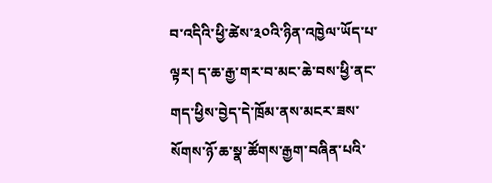བ་འདིའི་ཕྱི་ཚེས་༣༠འི་ཉིན་འཁྱེལ་ཡོད་པ་ལྟར། ད་ཆ་རྒྱ་གར་བ་མང་ཆེ་བས་ཕྱི་ནང་གད་ཕྱིས་བྱེད་དེ་ཁྲོམ་ནས་མངར་ཟས་སོགས་ཉོ་ཆ་སྣ་ཚོགས་རྒྱག་བཞིན་པའི་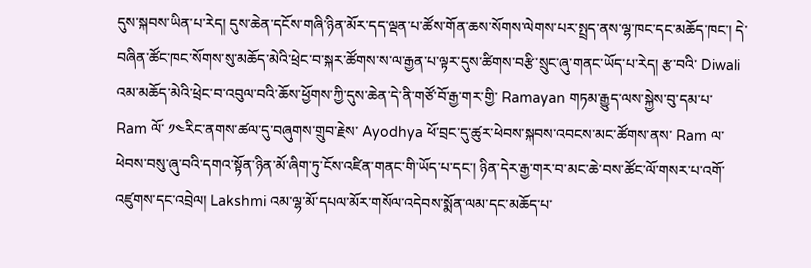དུས་སྐབས་ཡིན་པ་རེད། དུས་ཆེན་དངོས་གཞི་ཉིན་མོར་དད་ལྡན་པ་ཚོས་གོན་ཆས་སོགས་ལེགས་པར་སྤྲད་ནས་ལྷ་ཁང་དང་མཆོད་ཁང་། དེ་བཞིན་ཚོང་ཁང་སོགས་སུ་མཆོད་མེའི་ཕྲེང་བ་སྐར་ཚོགས་ས་ལ་རྒྱན་པ་ལྟར་དུས་ཚིགས་བརྩི་སྲུང་ཞུ་གནང་ཡོད་པ་རེད། རྩ་བའི་ Diwali འམ་མཆོད་མེའི་ཕྲེང་བ་འབུལ་བའི་ཆོས་ཕྱོགས་ཀྱི་དུས་ཆེན་དེ་ནི་གཙོ་བོ་རྒྱ་གར་གྱི་ Ramayan གཏམ་རྒྱུད་ལས་སྐྱེས་བུ་དམ་པ་ Ram ལོ་ ༡༤རིང་ནགས་ཚལ་དུ་བཞུགས་གྲུབ་རྗེས་ Ayodhya ཕོ་བྲང་དུ་ཚུར་ཕེབས་སྐབས་འབངས་མང་ཚོགས་ནས་ Ram ལ་ཕེབས་བསུ་ཞུ་བའི་དགའ་སྟོན་ཉིན་མོ་ཞིག་ཏུ་ངོས་འཛིན་གནང་གི་ཡོད་པ་དང་། ཉིན་དེར་རྒྱ་གར་བ་མང་ཆེ་བས་ཚོང་ལོ་གསར་པ་འགོ་འཛུགས་དང་འབྲེལ། Lakshmi འམ་ལྷ་མོ་དཔལ་མོར་གསོལ་འདེབས་སྨོན་ལམ་དང་མཆོད་པ་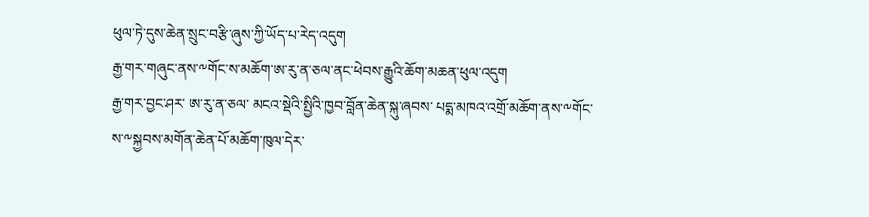ཕུལ་ཏེ་དུས་ཆེན་སྲུང་བརྩི་ཞུས་ཀྱི་ཡོད་པ་རེད་འདུག
རྒྱ་གར་གཞུང་ནས་༸གོང་ས་མཆོག་ཨ་རུ་ན་ཅལ་ནང་ཕེབས་རྒྱུའི་ཆོག་མཆན་ཕུལ་འདུག
རྒྱ་གར་བྱང་ཤར་ ཨ་རུ་ན་ཅལ་ མངའ་སྡེའི་སྤྱིའི་ཁྱབ་བློན་ཆེན་སྐུ་ཞབས་ པདྨ་མཁའ་འགྲོ་མཆོག་ནས་༸གོང་ས་༸སྐྱབས་མགོན་ཆེན་པོ་མཆོག་ཁུལ་དེར་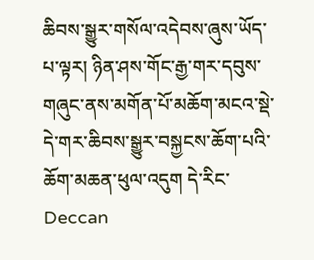ཆིབས་སྒྱུར་གསོལ་འདེབས་ཞུས་ཡོད་པ་ལྟར། ཉིན་ཤས་གོང་རྒྱ་གར་དབུས་གཞུང་ནས་མགོན་པོ་མཆོག་མངའ་སྡེ་དེ་གར་ཆིབས་སྒྱུར་བསྐྱངས་ཆོག་པའི་ཆོག་མཆན་ཕུལ་འདུག དེ་རིང་ Deccan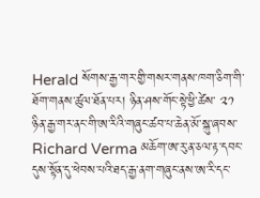Herald སོགས་རྒྱ་གར་གྱི་གསར་གནས་ཁག་ཅིག་གི་ཐོག་གནས་ཚུལ་ཐོན་པར། ཉིན་ཤས་གོང་སྟེ་ཕྱི་ཚེས་ ༢༡ ཉིན་རྒྱ་གར་ནང་གི་ཨ་རིའི་གཞུང་ཚབ་པ་ཆེན་མོ་སྐུ་ཞབས་ Richard Verma མཆོག་ཨ་རུ་ན་ཅལ་རྟ་དབང་དུས་སྟོན་དུ་ཕེབས་པའི་ཐད་རྒྱ་ནག་གཞུང་ནས་ཨ་རི་དང་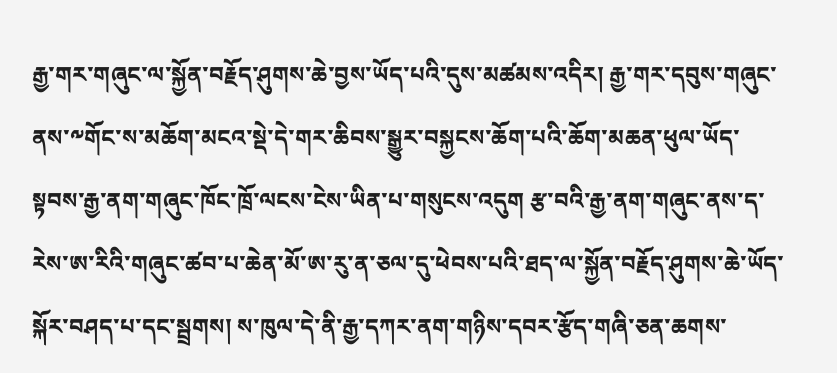རྒྱ་གར་གཞུང་ལ་སྐྱོན་བརྗོད་ཤུགས་ཆེ་བྱས་ཡོད་པའི་དུས་མཚམས་འདིར། རྒྱ་གར་དབུས་གཞུང་ནས་༸གོང་ས་མཆོག་མངའ་སྡེ་དེ་གར་ཆིབས་སྒྱུར་བསྐྱངས་ཆོག་པའི་ཆོག་མཆན་ཕུལ་ཡོད་སྟབས་རྒྱ་ནག་གཞུང་ཁོང་ཁྲོ་ལངས་ངེས་ཡིན་པ་གསུངས་འདུག རྩ་བའི་རྒྱ་ནག་གཞུང་ནས་ད་རེས་ཨ་རིའི་གཞུང་ཚབ་པ་ཆེན་མོ་ཨ་རུ་ན་ཅལ་དུ་ཕེབས་པའི་ཐད་ལ་སྐྱོན་བརྗོད་ཤུགས་ཆེ་ཡོད་སྐོར་བཤད་པ་དང་སྦྲགས། ས་ཁུལ་དེ་ནི་རྒྱ་དཀར་ནག་གཉིས་དབར་རྩོད་གཞི་ཅན་ཆགས་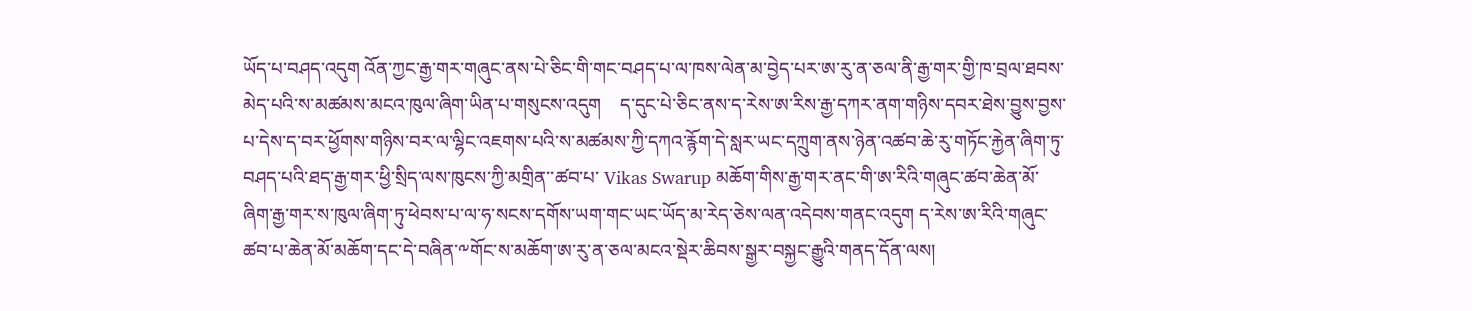ཡོད་པ་བཤད་འདུག འོན་ཀྱང་རྒྱ་གར་གཞུང་ནས་པེ་ཅིང་གི་གང་བཤད་པ་ལ་ཁས་ལེན་མ་བྱེད་པར་ཨ་རུ་ན་ཅལ་ནི་རྒྱ་གར་གྱི་ཁ་བྲལ་ཐབས་མེད་པའི་ས་མཚམས་མངའ་ཁུལ་ཞིག་ཡིན་པ་གསུངས་འདུག    ད་དུང་པེ་ཅིང་ནས་ད་རེས་ཨ་རིས་རྒྱ་དཀར་ནག་གཉིས་དབར་ཐེས་བྱུས་བྱས་པ་དེས་ད་བར་ཕྱོགས་གཉིས་བར་ལ་ལྷིང་འཇགས་པའི་ས་མཚམས་ཀྱི་དཀའ་རྙོག་དེ་སླར་ཡང་དཀྲུག་ནས་ཉེན་འཚབ་ཆེ་རུ་གཏོང་རྐྱེན་ཞིག་ཏུ་བཤད་པའི་ཐད་རྒྱ་གར་ཕྱི་སྲིད་ལས་ཁུངས་ཀྱི་མགྲིན་་ཚབ་པ་ Vikas Swarup མཆོག་གིས་རྒྱ་གར་ནང་གི་ཨ་རིའི་གཞུང་ཚབ་ཆེན་མོ་ཞིག་རྒྱ་གར་ས་ཁུལ་ཞིག་ཏུ་ཕེབས་པ་ལ་ཧ་སངས་དགོས་ཡག་གང་ཡང་ཡོད་མ་རེད་ཅེས་ལན་འདེབས་གནང་འདུག ད་རེས་ཨ་རིའི་གཞུང་ཚབ་པ་ཆེན་མོ་མཆོག་དང་དེ་བཞིན་༸གོང་ས་མཆོག་ཨ་རུ་ན་ཅལ་མངའ་སྡེར་ཆིབས་སྒྱར་བསྐྱང་རྒྱུའི་གནད་དོན་ལས།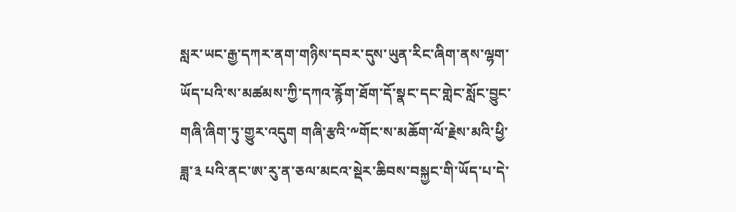སླར་ཡང་རྒྱ་དཀར་ནག་གཉིས་དབར་དུས་ཡུན་རིང་ཞིག་ནས་ལྷག་ཡོད་པའི་ས་མཚམས་ཀྱི་དཀའ་རྙོག་ཐོག་དོ་སྣང་དང་གླེང་སློང་བྱུང་གཞི་ཞིག་ཏུ་གྱུར་འདུག གཞི་རྩའི་༸གོང་ས་མཆོག་ལོ་རྗེས་མའི་ཕྱི་ཟླ་༣ པའི་ནང་ཨ་རུ་ན་ཅལ་མངའ་སྡེར་ཆིབས་བསྐྱང་གི་ཡོད་པ་དེ་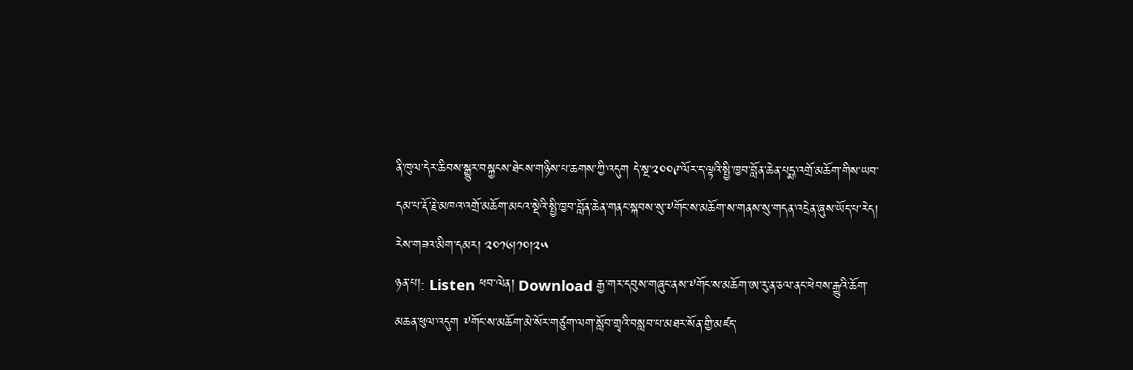ནི་ཁུལ་དེར་ཆིབས་སྒྱུར་བསྐྱངས་ཐེངས་གཉིས་པ་ཆགས་ཀྱི་འདུག དེ་སྔ་༢༠༠༩་ལོར་ད་ལྟའི་སྤྱི་ཁྱབ་བློན་ཆེན་པདྨ་འགྲོ་མཆོག་གིས་ཡབ་དམ་པ་རྡོ་རྗེ་མཁའ་འགྲོ་མཆོག་མངའ་སྡེའི་སྤྱི་ཁྱབ་བློན་ཆེན་གནང་སྐབས་སུ་༸གོང་ས་མཆོག་ས་གནས་སུ་གདན་འདྲེན་ཞུས་ཡོད་པ་རེད།
རེས་གཟའ་མིག་དམར། ༢༠༡༦།༡༠།༢༥
ཉན་པ།: Listen ཕབ་ལེན། Download རྒྱ་གར་དབུས་གཞུང་ནས་༸གོང་ས་མཆོག་ཨ་རུ་ན་ཅལ་ནང་ཕེབས་རྒྱུའི་ཆོག་མཆན་ཕུལ་འདུག ༸གོང་ས་མཆོག་མེ་སོར་གཙུག་ལག་སློབ་གྲྭའི་བསླབ་པ་མཐར་སོན་གྱི་མཛད་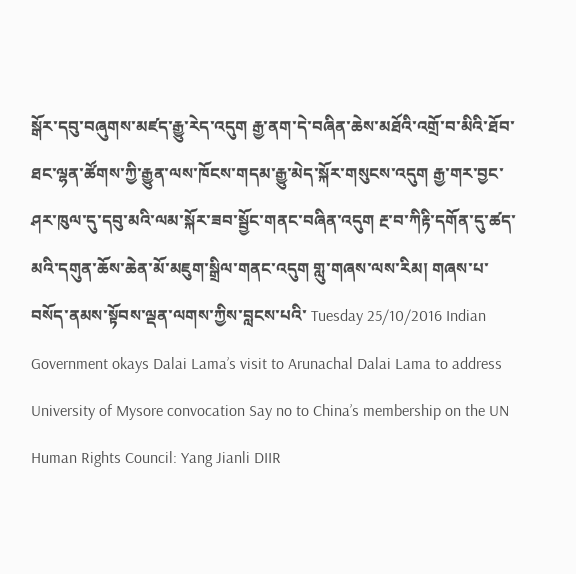སྒོར་དབུ་བཞུགས་མཛད་རྒྱུ་རེད་འདུག རྒྱ་ནག་དེ་བཞིན་ཆེས་མཐོའི་འགྲོ་བ་མིའི་ཐོབ་ཐང་ལྷན་ཚོགས་ཀྱི་རྒྱུན་ལས་ཁོངས་གདམ་རྒྱུ་མེད་སྐོར་གསུངས་འདུག རྒྱ་གར་བྱང་ཤར་ཁུལ་དུ་དབུ་མའི་ལམ་སྐོར་ཟབ་སྦྱོང་གནང་བཞིན་འདུག རྔ་བ་ཀིརྟི་དགོན་དུ་ཚད་མའི་དགུན་ཆོས་ཆེན་མོ་མཇུག་སྒྲིལ་གནང་འདུག གླུ་གཞས་ལས་རིམ། གཞས་པ་བསོད་ནམས་སྟོབས་ལྡན་ལགས་ཀྱིས་བླངས་པའི་ Tuesday 25/10/2016 Indian Government okays Dalai Lama’s visit to Arunachal Dalai Lama to address University of Mysore convocation Say no to China’s membership on the UN Human Rights Council: Yang Jianli DIIR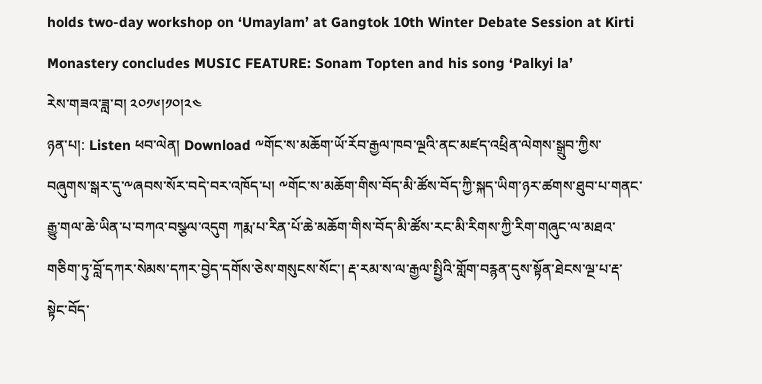holds two-day workshop on ‘Umaylam’ at Gangtok 10th Winter Debate Session at Kirti Monastery concludes MUSIC FEATURE: Sonam Topten and his song ‘Palkyi la’
རེས་གཟའ་ཟླ་བ། ༢༠༡༦།༡༠།༢༤
ཉན་པ།: Listen ཕབ་ལེན། Download ༸གོང་ས་མཆོག་ཡོ་རོབ་རྒྱལ་ཁབ་ལྔའི་ནང་མཛད་འཕྲིན་ལེགས་སྒྲུབ་ཀྱིས་བཞུགས་སྒར་དུ་༸ཞབས་སོར་བདེ་བར་འཁོད་པ། ༸གོང་ས་མཆོག་གིས་བོད་མི་ཚོས་བོད་ཀྱི་སྐད་ཡིག་ཉར་ཚགས་ཐུབ་པ་གནང་རྒྱུ་གལ་ཆེ་ཡིན་པ་བཀའ་བསྩལ་འདུག ཀརྨ་པ་རིན་པོ་ཆེ་མཆོག་གིས་བོད་མི་ཚོས་རང་མི་རིགས་ཀྱི་རིག་གཞུང་ལ་མཐའ་གཅིག་ཏུ་བློ་དཀར་སེམས་དཀར་བྱེད་དགོས་ཅེས་གསུངས་སོང་། རྡ་རམ་ས་ལ་རྒྱལ་སྤྱིའི་གློག་བརྙན་དུས་སྟོན་ཐེངས་ལྔ་པ་རྡ་སྟེང་བོད་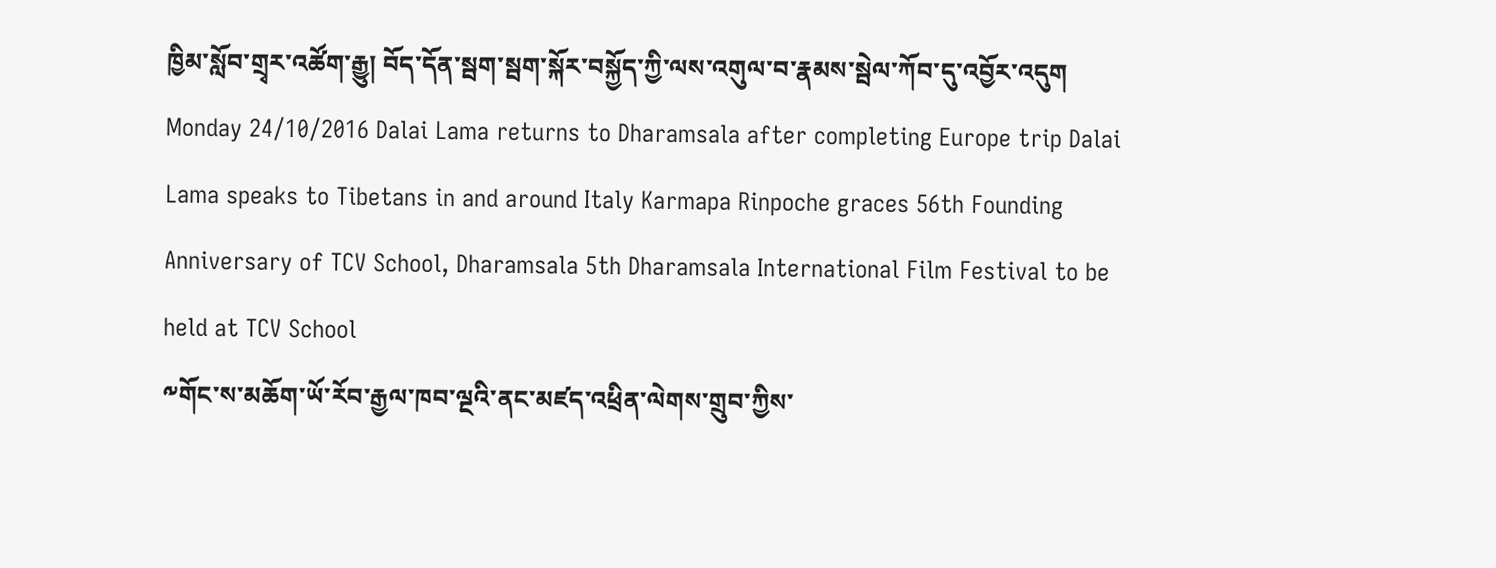ཁྱིམ་སློབ་གྲྭར་འཚོག་རྒྱུ། བོད་དོན་སྦག་སྦག་སྐོར་བསྐྱོད་ཀྱི་ལས་འགུལ་བ་རྣམས་སྦེལ་ཀོབ་དུ་འབྱོར་འདུག Monday 24/10/2016 Dalai Lama returns to Dharamsala after completing Europe trip Dalai Lama speaks to Tibetans in and around Italy Karmapa Rinpoche graces 56th Founding Anniversary of TCV School, Dharamsala 5th Dharamsala International Film Festival to be held at TCV School
༸གོང་ས་མཆོག་ཡོ་རོབ་རྒྱལ་ཁབ་ལྔའི་ནང་མཛད་འཕྲིན་ལེགས་གྲུབ་ཀྱིས་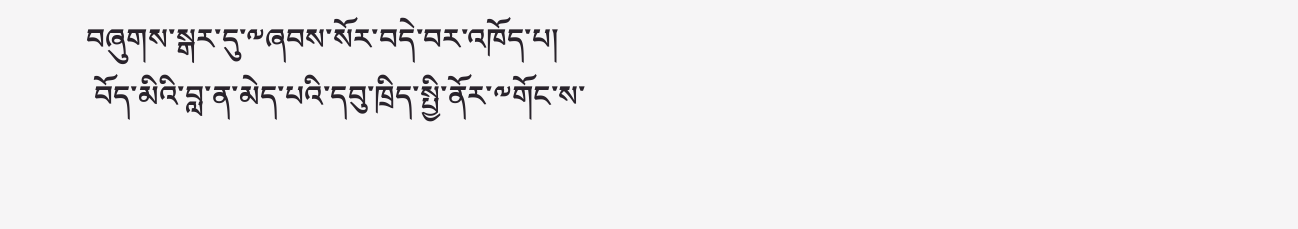བཞུགས་སྒར་དུ་༸ཞབས་སོར་བདེ་བར་འཁོད་པ།
 བོད་མིའི་བླ་ན་མེད་པའི་དབུ་ཁྲིད་སྤྱི་ནོར་༸གོང་ས་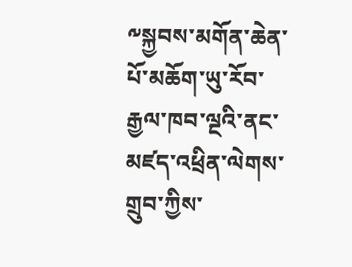༸སྐྱབས་མགོན་ཆེན་པོ་མཆོག་ཡུ་རོབ་རྒྱལ་ཁབ་ལྔའི་ནང་མཛད་འཕྲིན་ལེགས་གྲུབ་ཀྱིས་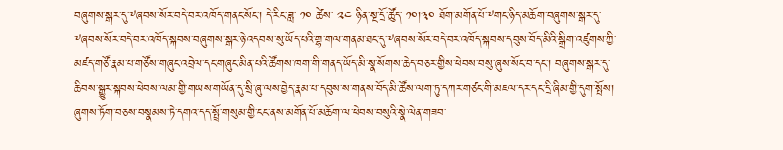བཞུགས་སྒར་དུ་༸ཞབས་སོར་བདེ་བར་འཁོད་གནང་སོང་། དེ་རིང་ཟླ་ ༡༠ ཚེས་ ༢༤ ཉིན་སྔ་དྲོ་ཚོུད་ ༡༠།༣༠ ཐོག་མགོན་པོ་༸གང་ཉིད་མཆོག་བཞུགས་སྒར་དུ་༸ཞབས་སོར་བདེ་བར་འཁོད་སྐབས་བཞུགས་སྒར་ཉེ་འདབས་སུ་ཡོད་པའི་གྷ་གལ་གནམ་ཐང་དུ་༸ཞབས་སོར་བདེ་བར་འཁོད་སྐབས་དབུས་བོད་མིའི་སྒྲིག་འཛུགས་ཀྱི་མཛད་གཙོ་རྣམ་པ་གཙོས་གཞུང་འབྲེལ་དང་གཞུང་མིན་པའི་ཚོགས་ཁག་གི་གནད་ཡོད་མི་སྣ་སོགས་ཆེད་བཅར་གྱིས་ཕེབས་བསུ་ཞུས་སོང་བ་དང་། བཞུགས་སྒར་དུ་ཆིབས་སྒྱུར་སྐབས་ཕེབས་ལམ་གྱི་གཡས་གཡོན་དུ་སྲི་ཞུ་ལས་བྱེད་རྣམ་པ་དབུས་ས་གནས་བོད་མི་ཚོས་ལག་ཏུ་དཀར་གཙང་གི་མཇལ་དར་དང་དྲི་ཞིམ་གྱི་དུག་སྤོས། ཞུགས་ཏོག་བཅས་བསྣམས་ཏེ་དགའ་དད་སྤྲོ་གསུམ་གྱི་ངང་ནས་མགོན་པོ་མཆོག་ལ་ཕེབས་བསུའི་སྣེ་ལེན་གཟབ་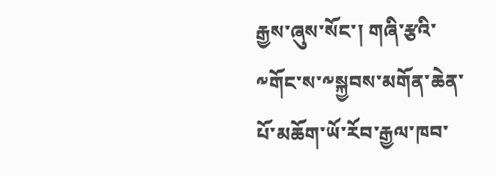རྒྱས་ཞུས་སོང་། གཞི་རྩའི་༸གོང་ས་༸སྐྱབས་མགོན་ཆེན་པོ་མཆོག་ཡོ་རོབ་རྒྱལ་ཁབ་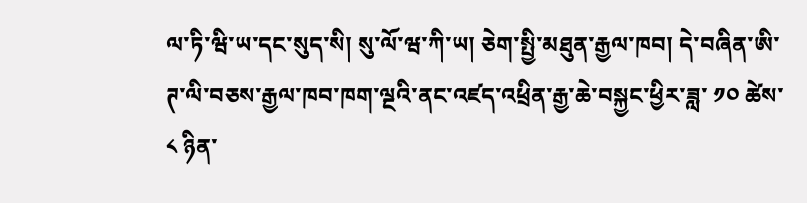ལ་ཏི་ཝི་ཡ་དང་སུད་སི། སུ་ལོ་ཝ་ཀི་ཡ། ཅེག་སྤྱི་མཐུན་རྒྱལ་ཁབ། དེ་བཞིན་ཨི་ཊ་ལི་བཅས་རྒྱལ་ཁབ་ཁག་ལྔའི་ནང་འཛད་འཕྲིན་རྒྱ་ཆེ་བསྐྱང་ཕྱིར་ཟླ་ ༡༠ ཚེས་ ༨ ཉིན་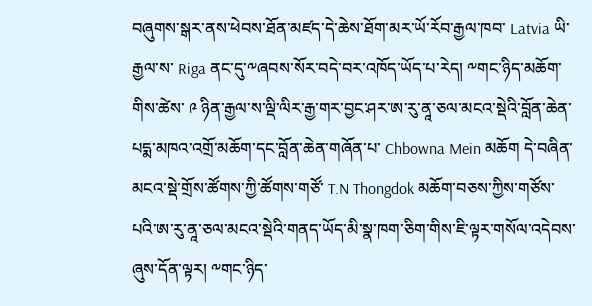བཞུགས་སྒར་ནས་ཕེབས་ཐོན་མཛད་དེ་ཆེས་ཐོག་མར་ཡོ་རོབ་རྒྱལ་ཁབ་ Latvia ཡི་རྒྱལ་ས་ Riga ནང་དུ་༸ཞབས་སོར་བདེ་བར་འཁོད་ཡོད་པ་རེད། ༸གང་ཉིད་མཆོག་གིས་ཚེས་ ༩ ཉིན་རྒྱལ་ས་ལྡི་ལིར་རྒྱ་གར་བྱང་ཤར་ཨ་རུ་ནཱ་ཅལ་མངའ་སྡེའི་བློན་ཆེན་པདྨ་མཁའ་འགྲོ་མཆོག་དང་བློན་ཆེན་གཞོན་པ་ Chbowna Mein མཆོག དེ་བཞིན་མངའ་སྡེ་གྲོས་ཚོགས་ཀྱི་ཚོགས་གཙོ་ T.N Thongdok མཆོག་བཅས་ཀྱིས་གཙོས་པའི་ཨ་རུ་ནཱ་ཅལ་མངའ་སྡེའི་གནད་ཡོད་མི་སྣ་ཁག་ཅིག་གིས་ཇི་ལྟར་གསོལ་འདེབས་ཞུས་དོན་ལྟར། ༸གང་ཉིད་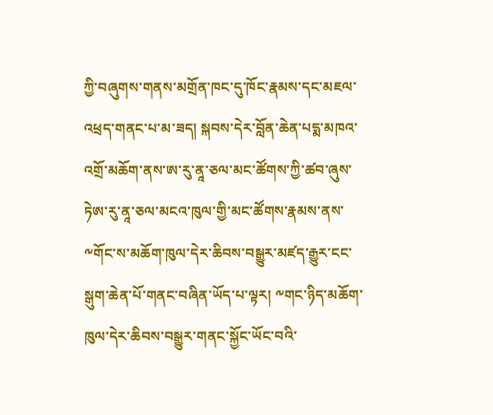ཀྱི་བཞུགས་གནས་མགྲོན་ཁང་དུ་ཁོང་རྣམས་དང་མཇལ་འཕྲད་གནང་པ་མ་ཟད། སྐབས་དེར་བློན་ཆེན་པདྨ་མཁའ་འགྲོ་མཆོག་ནས་ཨ་རུ་ནཱ་ཅལ་མང་ཚོགས་ཀྱི་ཚབ་ཞུས་ཏེཨ་རུ་ནཱ་ཅལ་མངའ་ཁུལ་གྱི་མང་ཚོགས་རྣམས་ནས་༸གོང་ས་མཆོག་ཁུལ་དེར་ཆིབས་བསྒྱུར་མཛད་རྒྱུར་ངང་སྒུག་ཆེན་པོ་གནང་བཞིན་ཡོད་པ་ལྟར། ༸གང་ཉིད་མཆོག་ཁུལ་དེར་ཆིབས་བསྒྱུར་གནང་སྐྱོང་ཡོང་བའི་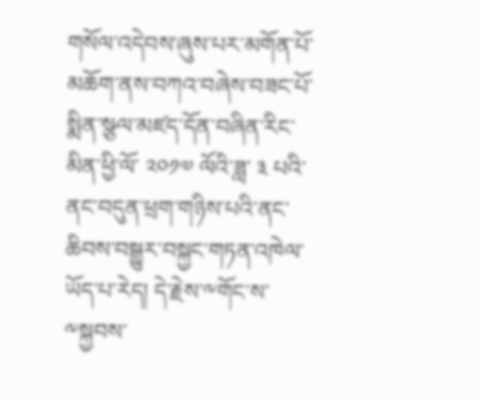གསོལ་འདེབས་ཞུས་པར་མགོན་པོ་མཆོག་ནས་བཀའ་བཞེས་བཟང་པོ་སྨིན་སྩལ་མཛད་དོན་བཞིན་རིང་མིན་ཕྱི་ལོ་ ༢༠༡༧ ལོའི་ཟླ་ ༣ པའི་ནང་བདུན་ཕྲག་གཉིས་པའི་ནང་ཆིབས་བསྒྱུར་བསྐྱང་གཏན་འཁེལ་ཡོད་པ་རེད། དེ་རྗེས་༸གོང་ས་༸སྐྱབས་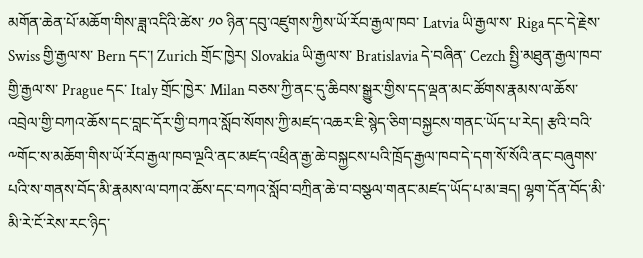མགོན་ཆེན་པོ་མཆོག་གིས་ཟླ་འདིའི་ཚེས་ ༡༠ ཉིན་དབུ་འཛུགས་ཀྱིས་ཡོ་རོབ་རྒྱལ་ཁབ་ Latvia ཡི་རྒྱལ་ས་ Riga དང་དེ་རྗེས་ Swiss གྱི་རྒྱལ་ས་ Bern དང་། Zurich གྲོང་ཁྱེར། Slovakia ཡི་རྒྱལ་ས་ Bratislavia དེ་བཞིན་ Cezch སྤྱི་མཐུན་རྒྱལ་ཁབ་གྱི་རྒྱལ་ས་ Prague དང་ Italy གྲོང་ཁྱེར་ Milan བཅས་ཀྱི་ནང་དུ་ཆིབས་སྒྱུར་གྱིས་དད་ལྡན་མང་ཚོགས་རྣམས་ལ་ཆོས་འབྲེལ་གྱི་བཀའ་ཆོས་དང་བླང་དོར་གྱི་བཀའ་སློབ་སོགས་ཀྱི་མཛད་འཆར་ཇི་སྙེད་ཅིག་བསྐྱངས་གནང་ཡོད་པ་རེད། རྩའི་བའི་༸གོང་ས་མཆོག་གིས་ཡོ་རོབ་རྒྱལ་ཁབ་ལྔའི་ནང་མཛད་འཕྲིན་རྒྱ་ཆེ་བསྐྱངས་པའི་ཁྲོད་རྒྱལ་ཁབ་དེ་དག་སོ་སོའི་ནང་བཞུགས་པའི་ས་གནས་བོད་མི་རྣམས་ལ་བཀའ་ཆོས་དང་བཀའ་སློབ་བཀྲིན་ཆེ་བ་བསྩལ་གནང་མཛད་ཡོད་པ་མ་ཟད། ལྷག་དོན་བོད་མི་མི་རེ་ངོ་རེས་རང་ཉིད་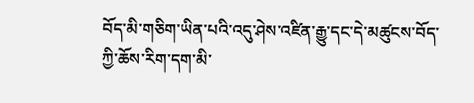བོད་མི་གཅིག་ཡིན་པའི་འདུ་ཤེས་འཛིན་རྒྱུ་དང་དེ་མཚུངས་བོད་ཀྱི་ཆོས་རིག་དག་མི་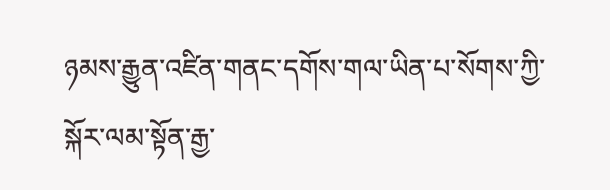ཉམས་རྒྱུན་འཛིན་གནང་དགོས་གལ་ཡིན་པ་སོགས་ཀྱི་སྐོར་ལམ་སྟོན་རྒྱ་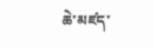ཆེ་མཛད་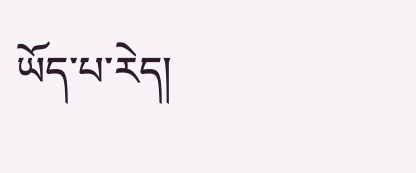ཡོད་པ་རེད།